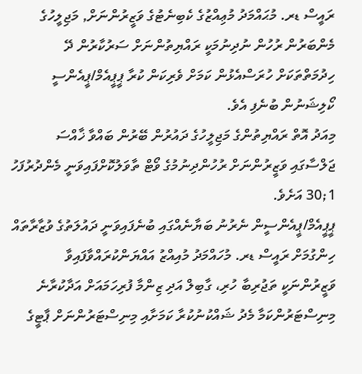ރައީސް ޑރ. މުޙައްމަދު މުޢިއްޒުގެ ކެބިނެޓުގެ ވަޒީރުންނަށް, މަޖިލީހުގެ މެންބަރުން ރުހުން ނުދިނުމަކީ ރައްޔިތުންނަށް ސަރުކާރުން ދޭ ހިދުމަތްތަކަށް ހުރަސްއެޅުން ކަމަށް ވެރިކަން ކުރާ ޕީޕީއެމް/ޕީއެންސީ ކޯލިޝަނުން ބުނެފި އެވެ.
މިއަދު އޮތް ރައްޔިތުންގެ މަޖިލީހުގެ ދައުރުން ބޭރުން ބައްވާ ޚާއްސަ ޖަލްސާގައި ވަޒީރުންނަށް ރުހުންދިނުމުގެ ވޯޓް ތާވަލުކޮށްފައިވަނީ މެންދުރުފަހު 1;30 އަށެވެ.
ޕީޕީއެމް/ޕީއެންސީން ނެރުނު ބަޔާނެއްގައި ބުނެފައިވަނީ ދައުލަތުގެ ވުޒާރާތައް ހިންގުމަށް ރައީސް ޑރ. މުހައްމަދު މުއިއްޒު އައްޔަންކުރައްވާފައިވާ ވަޒީރުންނަކީ ތަޖުރިބާ ހުރި، ގާބިލް އަދި ޒިންމާ ފުރިހަމައަށް އަދާކުރާނެ މިނިސްޓަރުންކަމާ މެދު ޝައްކުނުކުރާ ކަމަށާއި މިނިސްޓަރުންނަށް ޕާޓީގެ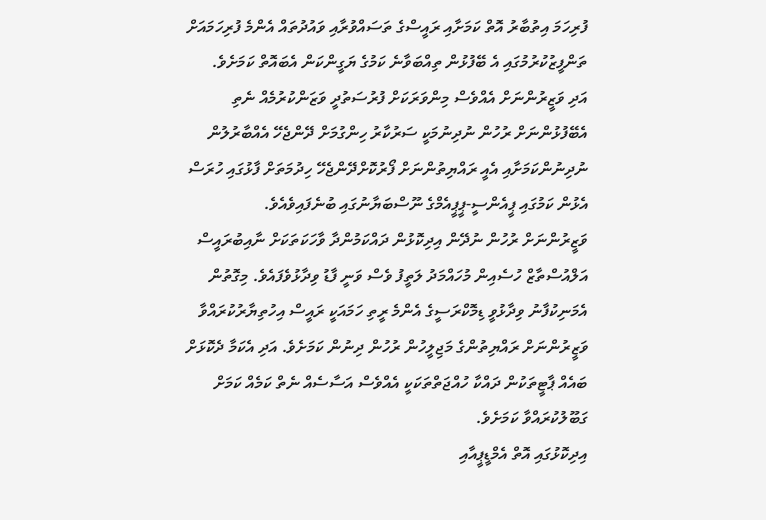ފުރިހަމަ އިތުބާރު އޮތް ކަމަށާއި ރައީސްގެ ތަސައްވުރާއި ވައުދުތައް އެންމެ ފުރިހަމައަށް ތަންފީޒުކުރުމުގައި އެ ބޭފުޅުން ތިއްބަވާނެ ކަމުގެ ޔަގީންކަން އެބައޮތް ކަމަށެވެ.
އަދި ވަޒީރުންނަށް އެއްވެސް މިންވަރަކަށް ފުރުސަތުދީ ވަޒަންކުރުމެއް ނެތި އެބޭފުޅުންނަށް ރުހުން ނުދިނުމަކީ ސަރުކާރު ހިންގުމަށް ދޭންޖެހޭ އެއްބާރުލުން ނުދިނުންކަމަށާއި އެއީ ރައްޔިތުންނަށް ފޯރުކޮށްދޭންޖެހޭ ހިދުމަތަށް ފާޅުގައި ހުރަސް އެޅުން ކަމުގައި ޕީއެންސީ-ޕީޕީއެމްގެ ނޫސްބަޔާނުގައި ބުނެފައިވެއެވެ.
ވަޒީރުންނަށް ރުހުން ނުދޭން އިދިކޮޅުން ދައްކަމުންދާ ވާހަކަތަކަށް ނާއިބުރައީސް އަލްއުސްތާޒް ހުސެއިން މުހައްމަދު ލަތީފު ވެސް ވަނީ ފާޑު ވިދާޅުވެފައެވެ. މިގޮތުން އެމަނިކުފާނު ވިދާޅުވީ ޑިމޮކްރަސީގެ އެންމެ ރީތި ހަމައަކީ ރައީސް އިހުތިޔާރުކުރައްވާ ވަޒީރުންނަށް ރައްޔިތުންގެ މަޖިލީހުން ރުހުން ދިނުން ކަމަށެވެ. އަދި އެކަމާ ދެކޮޅަށް ބައެއް ޕާޓީތަކުން ދައްކާ ހުއްޖަތްތަކަކީ އެއްވެސް އަސާސެއް ނެތް ކަމެއް ކަމަށް ގަބޫލުކުރައްވާ ކަމަށެވެ.
އިދިކޮޅުގައި އޮތް އެމްޑީޕީއާއި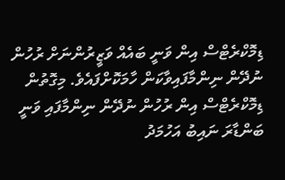ޑިމޮކްރެޓްސް އިން ވަނީ ބައެއް ވަޒީރުންނަށް ރުހުން ނުދޭން ނިންމާފައިވާކަން ހާމަކޮށްފައެވެ. މިގޮތުން ޑިމޮކްރެޓްސް އިން ރުހުން ނުދޭން ނިންމާފައި ވަނީ ބަންޑާރަ ނައިބު އަހުމަދު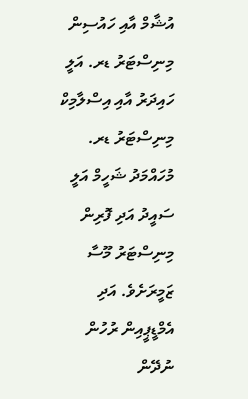އުޝާމް އާއި ހައުސިން މިނިސްޓަރު ޑރ. އަލީ ހައިދަރު އާއި އިސްލާމިކް މިނިސްޓަރު ޑރ. މުހައްމަދު ޝަހީމް އަލީ ސައީދު އަދި ފޮރިން މިނިސްޓަރު މޫސާ ޒަމީރަށެވެ. އަދި އެމްޑީޕީއިން ރުހުން ނުދޭން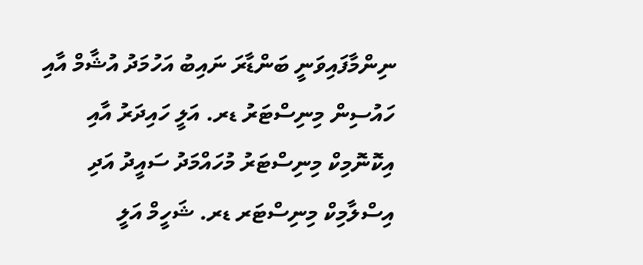ނިންމާފައިވަނީ ބަންޑާރަ ނައިބު އަހުމަދު އުޝާމް އާއި ހައުސިން މިނިސްޓަރު ޑރ. އަލީ ހައިދަރު އާއި އިކޮނޮމިކް މިނިސްޓަރު މުހައްމަދު ސައީދު އަދި އިސްލާމިކް މިނިސްޓަރ ޑރ. ޝަހީމް އަލީ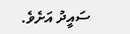ސައީދު އަށެވެ.